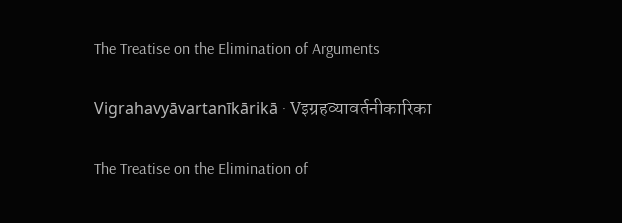The Treatise on the Elimination of Arguments

Vigrahavyāvartanīkārikā · Vइग्रहव्यावर्तनीकारिका

The Treatise on the Elimination of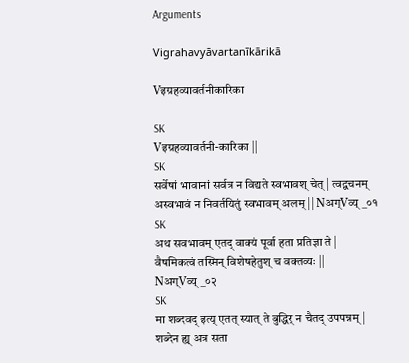Arguments

Vigrahavyāvartanīkārikā

Vइग्रहव्यावर्तनीकारिका

SK
Vइग्रहव्यावर्तनी-कारिका ||
SK
सर्वेषां भावानां सर्वत्र न विद्यते स्वभावश् चेत् | त्वद्वचनम् अस्वभावं न निवर्तयितुं स्वभावम् अलम् || Nअग्Vव्य्_०१
SK
अथ सवभावम् एतद् वाक्यं पूर्वा हता प्रतिज्ञा ते | वैषमिकत्वं तस्मिन् विशेषहेतुश् च वक्तव्यः || Nअग्Vव्य्_०२
SK
मा शब्दवद् इत्य् एतत् स्यात् ते बुद्धिर् न चैतद् उपपन्नम् | शब्देन ह्य् अत्र सता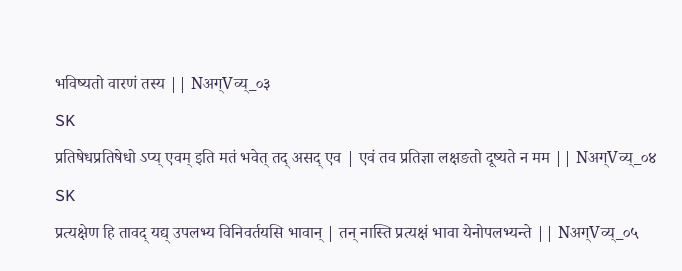भविष्यतो वारणं तस्य || Nअग्Vव्य्_०३
SK
प्रतिषेधप्रतिषेधो ऽप्य् एवम् इति मतं भवेत् तद् असद् एव | एवं तव प्रतिज्ञा लक्षङतो दूष्यते न मम || Nअग्Vव्य्_०४
SK
प्रत्यक्षेण हि तावद् यद्य् उपलभ्य विनिवर्तयसि भावान् | तन् नास्ति प्रत्यक्षं भावा येनोपलभ्यन्ते || Nअग्Vव्य्_०५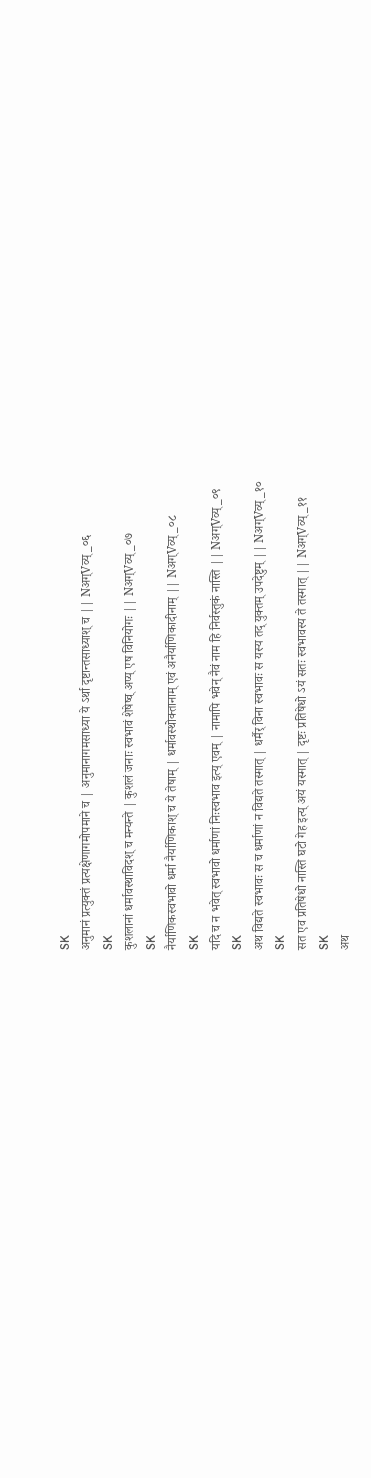SK
अनुमानं प्रत्युक्तं प्रत्यक्षेणागमोपमाने च | अनुमानागमसाध्या ये ऽर्था दृष्टान्तसाध्याश् च || Nअग्Vव्य्_०६
SK
कुशलानां धर्मावस्थाविदश् च मन्यन्ते | कुशलं जनाः स्वभावं शेषेष्व् अप्य् एष विनियोगः || Nअग्Vव्य्_०७
SK
नैर्याणिकस्वभावो धर्मा नैर्याणिकाश् च ये तेषाम् | धर्मावस्थोक्तानाम् एवं अनैर्याणिकादीनाम् || Nअग्Vव्य्_०८
SK
यदि च न भवेत् स्वभावो धर्माणां निःस्वभाव इत्य् एवम् | नामापि भवेन् नैवं नाम हि निर्वस्तुकं नास्ति || Nअग्Vव्य्_०९
SK
अथ विद्यते स्वभावः स च धर्माणां न विद्यते तस्मात् | धर्मैर् विना स्वभावः स यस्य तद् युक्तम् उपदेष्टुम् || Nअग्Vव्य्_१०
SK
सत एव प्रतिषेधो नास्ति घटो गेह इत्य् अयं यस्मात् | दृष्टः प्रतिषेधो ऽयं सतः स्वभावस्य ते तस्मात् || Nअग्Vव्य्_११
SK
अथ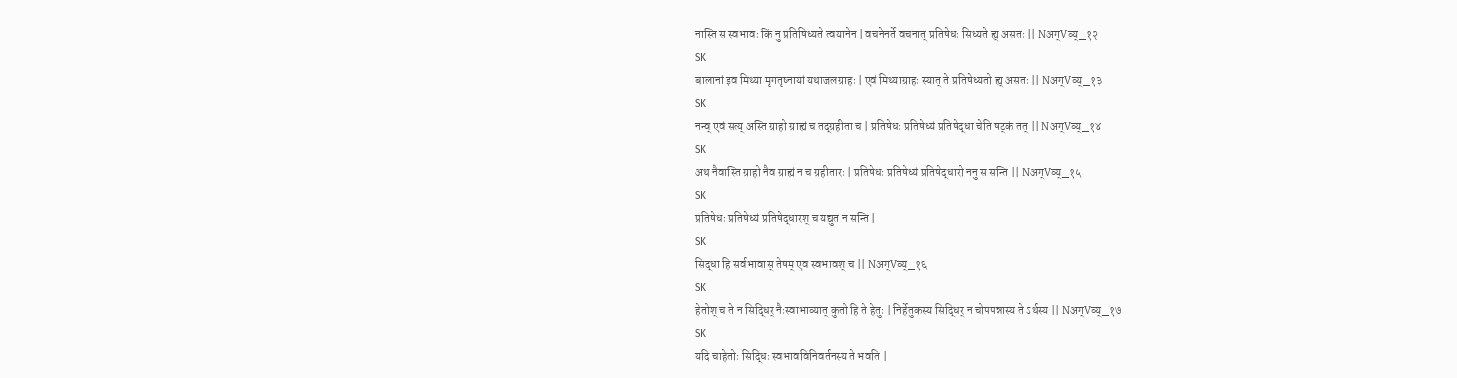नास्ति स स्वभावः किं नु प्रतिषिध्यते त्वयानेन | वचनेनर्ते वचनात् प्रतिषेधः सिध्यते ह्य् असतः || Nअग्Vव्य्_१२
SK
बालानां इव मिथ्या मृगतृष्नायां यथाजलग्राहः | एवं मिथ्याग्राहः स्यात् ते प्रतिषेध्यतो ह्य् असतः || Nअग्Vव्य्_१३
SK
नन्व् एवं सत्य् अस्ति ग्राहो ग्राह्यं च तद्ग्रहीता च | प्रतिषेधः प्रतिषेध्यं प्रतिषेद्धा चेति षट्कं तत् || Nअग्Vव्य्_१४
SK
अथ नैवास्ति ग्राहो नैव ग्राह्यं न च ग्रहीतारः | प्रतिषेधः प्रतिषेध्यं प्रतिषेद्धारो ननु स सन्ति || Nअग्Vव्य्_१५
SK
प्रतिषेधः प्रतिषेध्यं प्रतिषेद्धारश् च यद्युत न सन्ति |
SK
सिद्धा हि सर्वभावास् तेषम् एव स्वभावश् च || Nअग्Vव्य्_१६
SK
हेतोश् च ते न सिद्धिर् नैःस्वाभाव्यात् कुतो हि ते हेतुः | निर्हेतुकस्य सिद्धिर् न चोपपन्नास्य ते ऽर्थस्य || Nअग्Vव्य्_१७
SK
यदि चाहेतोः सिद्धिः स्वभावविनिवर्तनस्य ते भवति |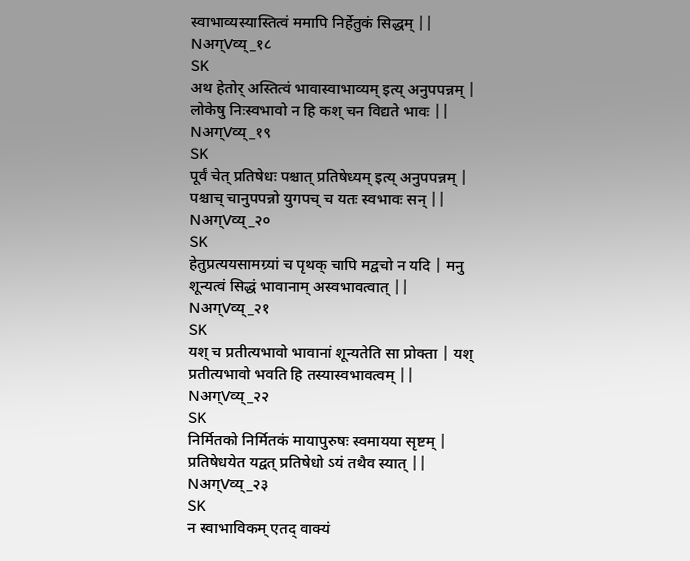स्वाभाव्यस्यास्तित्वं ममापि निर्हेतुकं सिद्धम् || Nअग्Vव्य्_१८
SK
अथ हेतोर् अस्तित्वं भावास्वाभाव्यम् इत्य् अनुपपन्नम् | लोकेषु निःस्वभावो न हि कश् चन विद्यते भावः || Nअग्Vव्य्_१९
SK
पूर्वं चेत् प्रतिषेधः पश्चात् प्रतिषेध्यम् इत्य् अनुपपन्नम् | पश्चाच् चानुपपन्नो युगपच् च यतः स्वभावः सन् || Nअग्Vव्य्_२०
SK
हेतुप्रत्ययसामग्र्यां च पृथक् चापि मद्वचो न यदि | मनु शून्यत्वं सिद्धं भावानाम् अस्वभावत्वात् || Nअग्Vव्य्_२१
SK
यश् च प्रतीत्यभावो भावानां शून्यतेति सा प्रोक्ता | यश् प्रतीत्यभावो भवति हि तस्यास्वभावत्वम् || Nअग्Vव्य्_२२
SK
निर्मितको निर्मितकं मायापुरुषः स्वमायया सृष्टम् | प्रतिषेधयेत यद्वत् प्रतिषेधो ऽयं तथैव स्यात् || Nअग्Vव्य्_२३
SK
न स्वाभाविकम् एतद् वाक्यं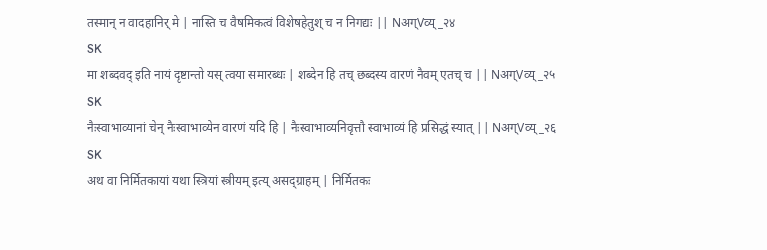तस्मान् न वादहानिर् मे | नास्ति च वैषमिकत्वं विशेषहेतुश् च न निगद्यः || Nअग्Vव्य्_२४
SK
मा शब्दवद् इति नायं दृष्टान्तो यस् त्वया समारब्धः | शब्देन हि तच् छब्दस्य वारणं नैवम् एतच् च || Nअग्Vव्य्_२५
SK
नैःस्वाभाव्यानां चेन् नैःस्वाभाव्येन वारणं यदि हि | नैःस्वाभाव्यनिवृत्तौ स्वाभाव्यं हि प्रसिद्धं स्यात् || Nअग्Vव्य्_२६
SK
अथ वा निर्मितकायां यथा स्त्रियां स्त्रीयम् इत्य् असद्ग्राहम् | निर्मितकः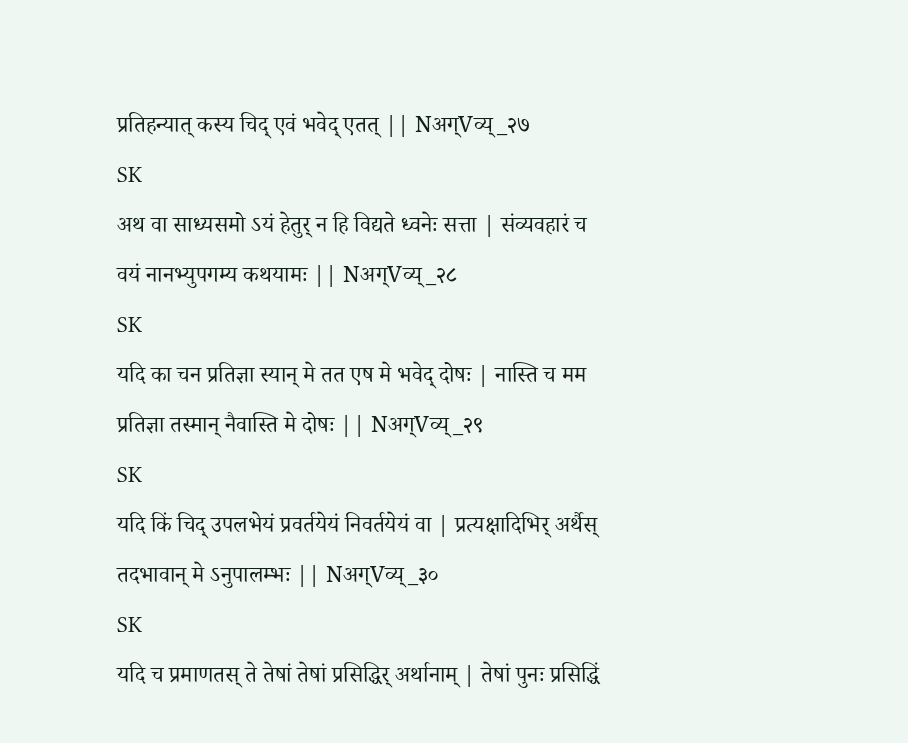प्रतिहन्यात् कस्य चिद् एवं भवेद् एतत् || Nअग्Vव्य्_२७
SK
अथ वा साध्यसमो ऽयं हेतुर् न हि विद्यते ध्वनेः सत्ता | संव्यवहारं च वयं नानभ्युपगम्य कथयामः || Nअग्Vव्य्_२८
SK
यदि का चन प्रतिज्ञा स्यान् मे तत एष मे भवेद् दोषः | नास्ति च मम प्रतिज्ञा तस्मान् नैवास्ति मे दोषः || Nअग्Vव्य्_२९
SK
यदि किं चिद् उपलभेयं प्रवर्तयेयं निवर्तयेयं वा | प्रत्यक्षादिभिर् अर्थैस् तदभावान् मे ऽनुपालम्भः || Nअग्Vव्य्_३०
SK
यदि च प्रमाणतस् ते तेषां तेषां प्रसिद्धिर् अर्थानाम् | तेषां पुनः प्रसिद्धिं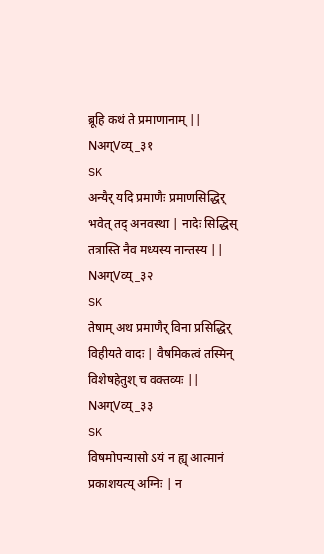ब्रूहि कथं ते प्रमाणानाम् || Nअग्Vव्य्_३१
SK
अन्यैर् यदि प्रमाणैः प्रमाणसिद्धिर् भवेत् तद् अनवस्था | नादेः सिद्धिस् तत्रास्ति नैव मध्यस्य नान्तस्य || Nअग्Vव्य्_३२
SK
तेषाम् अथ प्रमाणैर् विना प्रसिद्धिर् विहीयते वादः | वैषमिकत्वं तस्मिन् विशेषहेतुश् च वक्तव्यः || Nअग्Vव्य्_३३
SK
विषमोपन्यासो ऽयं न ह्य् आत्मानं प्रकाशयत्य् अग्निः | न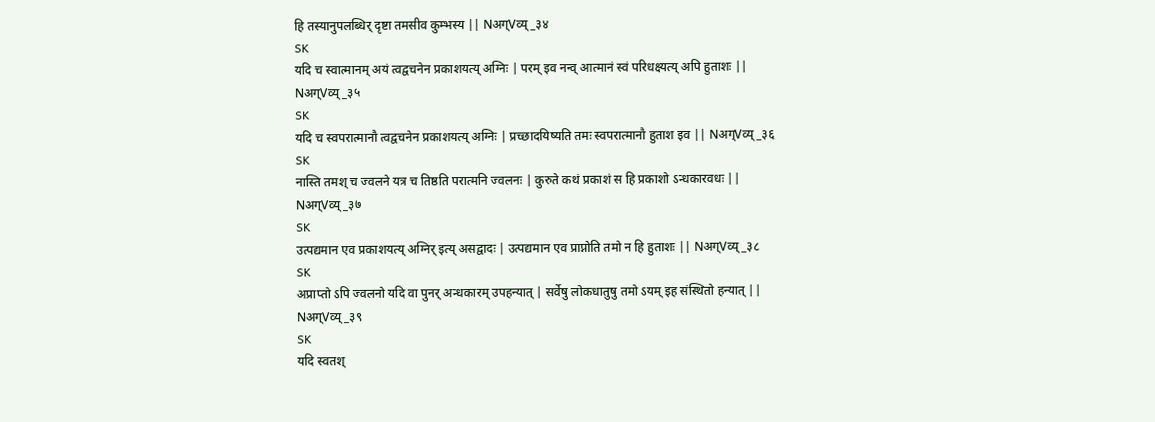हि तस्यानुपलब्धिर् दृष्टा तमसीव कुम्भस्य || Nअग्Vव्य्_३४
SK
यदि च स्वात्मानम् अयं त्वद्वचनेन प्रकाशयत्य् अग्निः | परम् इव नन्व् आत्मानं स्वं परिधक्ष्यत्य् अपि हुताशः || Nअग्Vव्य्_३५
SK
यदि च स्वपरात्मानौ त्वद्वचनेन प्रकाशयत्य् अग्निः | प्रच्छादयिष्यति तमः स्वपरात्मानौ हुताश इव || Nअग्Vव्य्_३६
SK
नास्ति तमश् च ज्वलने यत्र च तिष्ठति परात्मनि ज्वलनः | कुरुते कथं प्रकाशं स हि प्रकाशो ऽन्धकारवधः || Nअग्Vव्य्_३७
SK
उत्पद्यमान एव प्रकाशयत्य् अग्निर् इत्य् असद्वादः | उत्पद्यमान एव प्राप्नोति तमो न हि हुताशः || Nअग्Vव्य्_३८
SK
अप्राप्तो ऽपि ज्वलनो यदि वा पुनर् अन्धकारम् उपहन्यात् | सर्वेषु लोकधातुषु तमो ऽयम् इह संस्थितो हन्यात् || Nअग्Vव्य्_३९
SK
यदि स्वतश्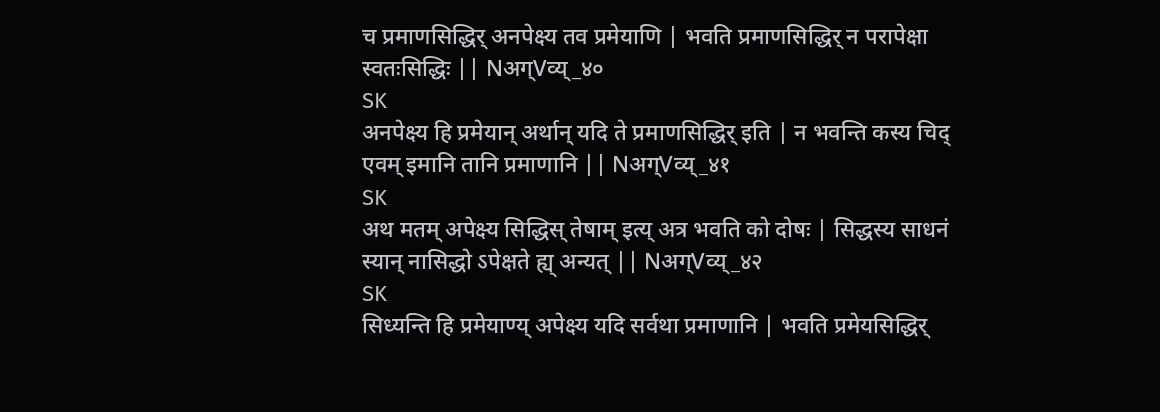च प्रमाणसिद्धिर् अनपेक्ष्य तव प्रमेयाणि | भवति प्रमाणसिद्धिर् न परापेक्षा स्वतःसिद्धिः || Nअग्Vव्य्_४०
SK
अनपेक्ष्य हि प्रमेयान् अर्थान् यदि ते प्रमाणसिद्धिर् इति | न भवन्ति कस्य चिद् एवम् इमानि तानि प्रमाणानि || Nअग्Vव्य्_४१
SK
अथ मतम् अपेक्ष्य सिद्धिस् तेषाम् इत्य् अत्र भवति को दोषः | सिद्धस्य साधनं स्यान् नासिद्धो ऽपेक्षते ह्य् अन्यत् || Nअग्Vव्य्_४२
SK
सिध्यन्ति हि प्रमेयाण्य् अपेक्ष्य यदि सर्वथा प्रमाणानि | भवति प्रमेयसिद्धिर्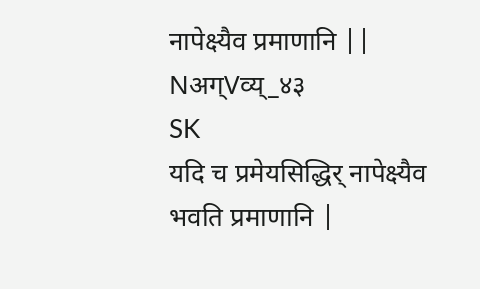नापेक्ष्यैव प्रमाणानि || Nअग्Vव्य्_४३
SK
यदि च प्रमेयसिद्धिर् नापेक्ष्यैव भवति प्रमाणानि |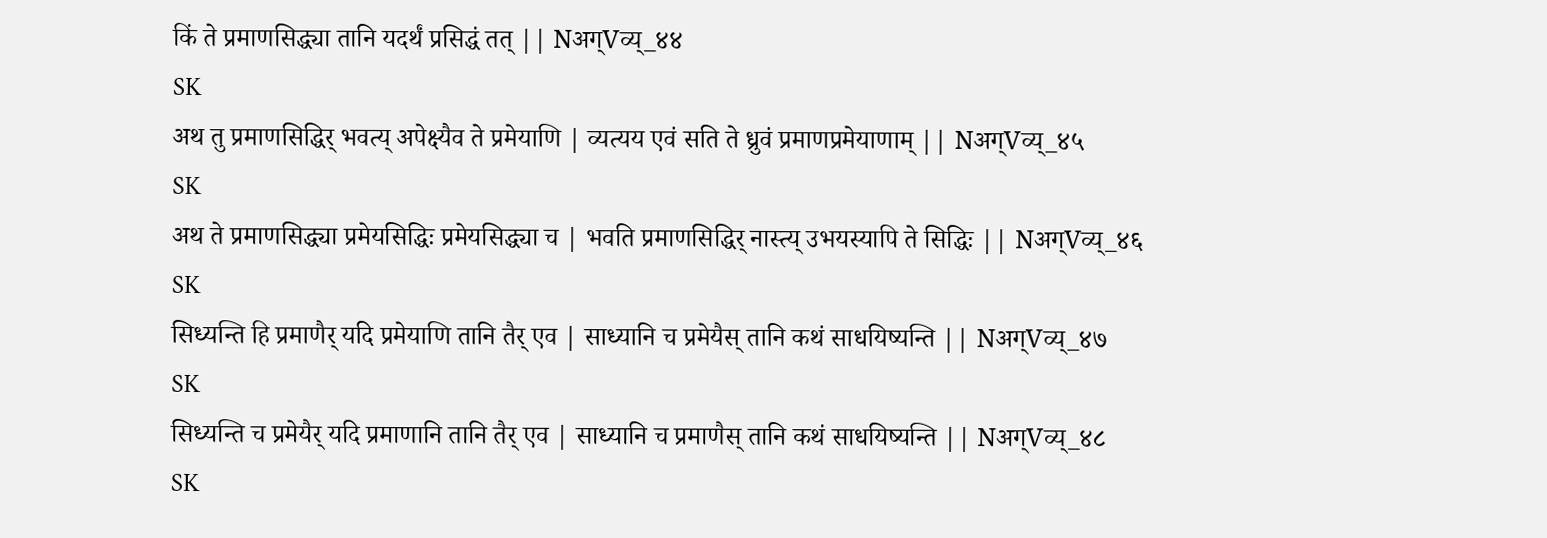किं ते प्रमाणसिद्ध्या तानि यदर्थं प्रसिद्धं तत् || Nअग्Vव्य्_४४
SK
अथ तु प्रमाणसिद्धिर् भवत्य् अपेक्ष्यैव ते प्रमेयाणि | व्यत्यय एवं सति ते ध्रुवं प्रमाणप्रमेयाणाम् || Nअग्Vव्य्_४५
SK
अथ ते प्रमाणसिद्ध्या प्रमेयसिद्धिः प्रमेयसिद्ध्या च | भवति प्रमाणसिद्धिर् नास्त्य् उभयस्यापि ते सिद्धिः || Nअग्Vव्य्_४६
SK
सिध्यन्ति हि प्रमाणैर् यदि प्रमेयाणि तानि तैर् एव | साध्यानि च प्रमेयैस् तानि कथं साधयिष्यन्ति || Nअग्Vव्य्_४७
SK
सिध्यन्ति च प्रमेयैर् यदि प्रमाणानि तानि तैर् एव | साध्यानि च प्रमाणैस् तानि कथं साधयिष्यन्ति || Nअग्Vव्य्_४८
SK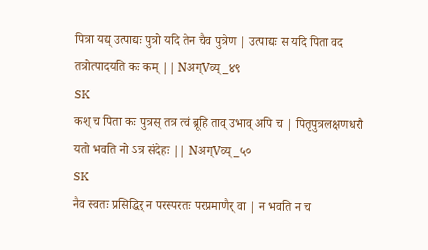पित्रा यद्य् उत्पाद्यः पुत्रो यदि तेन चैव पुत्रेण | उत्पाद्यः स यदि पिता वद तत्रोत्पादयति कः कम् || Nअग्Vव्य्_४९
SK
कश् च पिता कः पुत्रस् तत्र त्वं ब्रूहि ताव् उभाव् अपि च | पितृपुत्रलक्षणधरौ यतो भवति नो ऽत्र संदेहः || Nअग्Vव्य्_५०
SK
नैव स्वतः प्रसिद्धिर् न परस्परतः परप्रमाणैर् वा | न भवति न च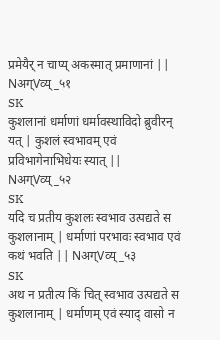प्रमेयैर् न चाप्य् अकस्मात् प्रमाणानां || Nअग्Vव्य्_५१
SK
कुशलानां धर्माणां धर्मावस्थाविदो ब्रुवीरन् यत् | कुशलं स्वभावम् एवं प्रविभागेनाभिधेयः स्यात् || Nअग्Vव्य्_५२
SK
यदि च प्रतीय कुशलः स्वभाव उत्पद्यते स कुशलानाम् | धर्माणां परभावः स्वभाव एवं कथं भवति || Nअग्Vव्य्_५३
SK
अथ न प्रतीत्य किं चित् स्वभाव उत्पद्यते स कुशलानाम् | धर्माणम् एवं स्याद् वासो न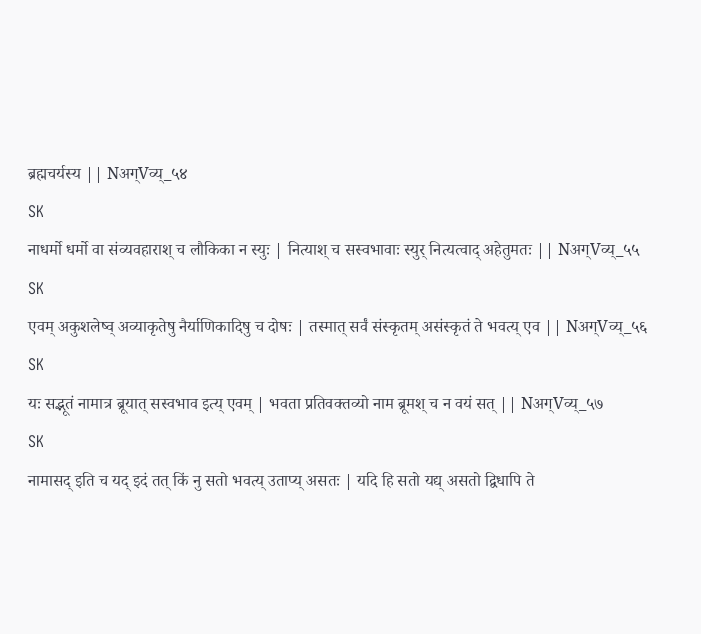ब्रह्मचर्यस्य || Nअग्Vव्य्_५४
SK
नाधर्मो धर्मो वा संव्यवहाराश् च लौकिका न स्युः | नित्याश् च सस्वभावाः स्युर् नित्यत्वाद् अहेतुमतः || Nअग्Vव्य्_५५
SK
एवम् अकुशलेष्व् अव्याकृतेषु नैर्याणिकादिषु च दोषः | तस्मात् सर्वं संस्कृतम् असंस्कृतं ते भवत्य् एव || Nअग्Vव्य्_५६
SK
यः सद्भूतं नामात्र ब्रूयात् सस्वभाव इत्य् एवम् | भवता प्रतिवक्तव्यो नाम ब्रूमश् च न वयं सत् || Nअग्Vव्य्_५७
SK
नामासद् इति च यद् इदं तत् किं नु सतो भवत्य् उताप्य् असतः | यदि हि सतो यद्य् असतो द्विधापि ते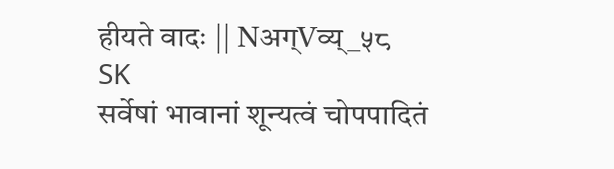हीयते वादः || Nअग्Vव्य्_५८
SK
सर्वेषां भावानां शून्यत्वं चोपपादितं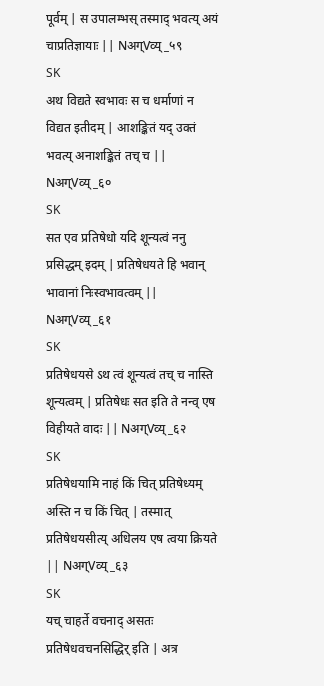पूर्वम् | स उपालम्भस् तस्माद् भवत्य् अयं चाप्रतिज्ञायाः || Nअग्Vव्य्_५९
SK
अथ विद्यते स्वभावः स च धर्माणां न विद्यत इतीदम् | आशङ्कितं यद् उक्तं भवत्य् अनाशङ्कितं तच् च || Nअग्Vव्य्_६०
SK
सत एव प्रतिषेधो यदि शून्यत्वं ननु प्रसिद्धम् इदम् | प्रतिषेधयते हि भवान् भावानां निःस्वभावत्वम् || Nअग्Vव्य्_६१
SK
प्रतिषेधयसे ऽथ त्वं शून्यत्वं तच् च नास्ति शून्यत्वम् | प्रतिषेधः सत इति ते नन्व् एष विहीयते वादः || Nअग्Vव्य्_६२
SK
प्रतिषेधयामि नाहं किं चित् प्रतिषेध्यम् अस्ति न च किं चित् | तस्मात् प्रतिषेधयसीत्य् अधिलय एष त्वया क्रियते || Nअग्Vव्य्_६३
SK
यच् चाहर्ते वचनाद् असतः प्रतिषेधवचनसिद्धिर् इति | अत्र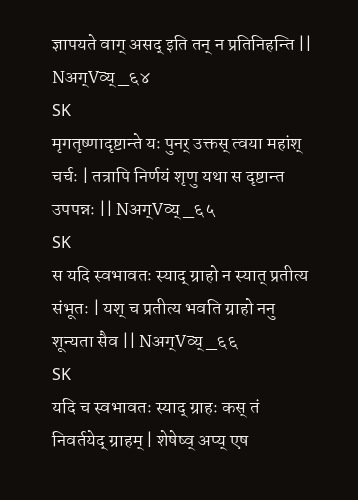ज्ञापयते वाग् असद् इति तन् न प्रतिनिहन्ति || Nअग्Vव्य्_६४
SK
मृगतृष्णादृष्टान्ते यः पुनर् उक्तस् त्वया महांश् चर्चः | तत्रापि निर्णयं शृणु यथा स दृष्टान्त उपपन्नः || Nअग्Vव्य्_६५
SK
स यदि स्वभावतः स्याद् ग्राहो न स्यात् प्रतीत्य संभूतः | यश् च प्रतीत्य भवति ग्राहो ननु शून्यता सैव || Nअग्Vव्य्_६६
SK
यदि च स्वभावतः स्याद् ग्राहः कस् तं निवर्तयेद् ग्राहम् | शेषेष्व् अप्य् एष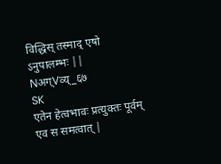विद्धिस् तस्माद् एषो ऽनुपालम्भः || Nअग्Vव्य्_६७
SK
एतेन हेत्वभावः प्रत्युक्तः पूर्वम् एव स समत्वात् |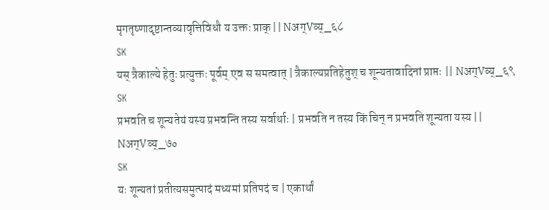मृगतृष्णादृष्टान्तव्यावृत्तिविधौ य उक्तः प्राक् || Nअग्Vव्य्_६८
SK
यस् त्रैकाल्ये हेतुः प्रत्युक्तः पूर्वम् एव स समत्वात् | त्रैकाल्यप्रतिहेतुश् च शून्यतावादिनां प्राप्तः || Nअग्Vव्य्_६९
SK
प्रभवति च शून्यतेयं यस्य प्रभवन्ति तस्य सर्वार्थाः | प्रभवति न तस्य किं चिन् न प्रभवति शून्यता यस्य || Nअग्Vव्य्_७०
SK
यः शून्यतां प्रतीत्यसमुत्पादं मध्यमां प्रतिपदं च | एकार्थां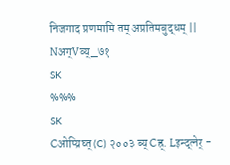निजगाद प्रणमामि तम् अप्रतिमबुद्धम् || Nअग्Vव्य्_७१
SK
%%%
SK
Cओप्य्रिघ्त् (C) २००३ ब्य् Cह्र्. Lइन्द्त्नेर् -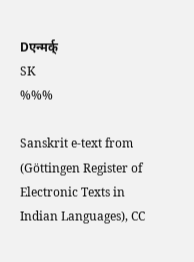Dएन्मर्क्
SK
%%%

Sanskrit e-text from (Göttingen Register of Electronic Texts in Indian Languages), CC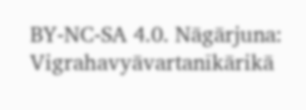BY-NC-SA 4.0. Nāgārjuna: Vigrahavyāvartanīkārikā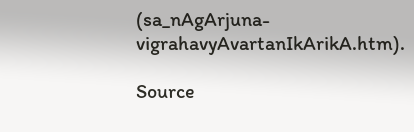(sa_nAgArjuna-vigrahavyAvartanIkArikA.htm).

Source